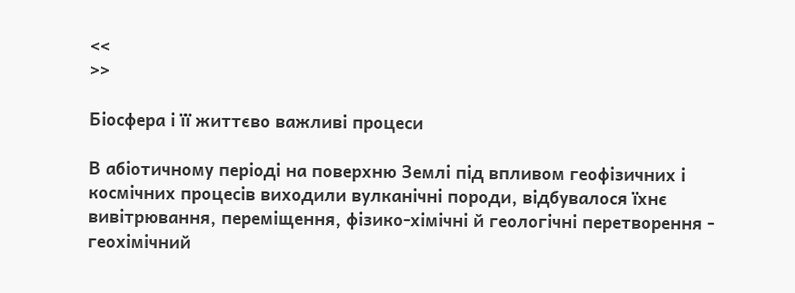<<
>>

Біосфера і її життєво важливі процеси

В абіотичному періоді на поверхню Землі під впливом геофізичних і космічних процесів виходили вулканічні породи, відбувалося їхнє вивітрювання, переміщення, фізико-хімічні й геологічні перетворення - геохімічний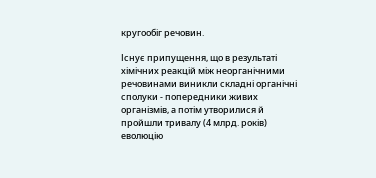кругообіг речовин.

Існує припущення, що в результаті хімічних реакцій між неорганічними речовинами виникли складні органічні сполуки - попередники живих організмів, а потім утворилися й пройшли тривалу (4 млрд. років) еволюцію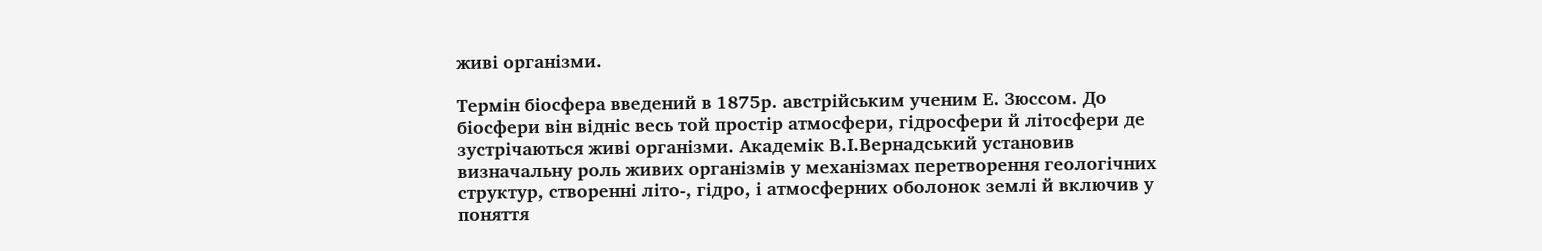живі організми.

Термін біосфера введений в 1875р. австрійським ученим Е. Зюссом. До біосфери він відніс весь той простір атмосфери, гідросфери й літосфери де зустрічаються живі організми. Академік В.І.Вернадський установив визначальну роль живих організмів у механізмах перетворення геологічних структур, створенні літо-, гідро, і атмосферних оболонок землі й включив у поняття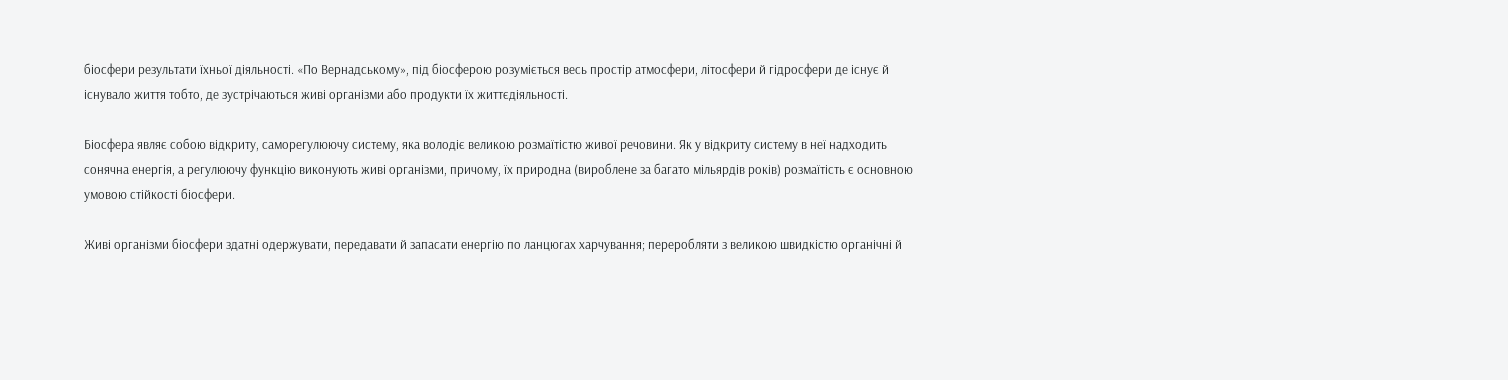біосфери результати їхньої діяльності. «По Вернадському», під біосферою розуміється весь простір атмосфери, літосфери й гідросфери де існує й існувало життя тобто, де зустрічаються живі організми або продукти їх життєдіяльності.

Біосфера являє собою відкриту, саморегулюючу систему, яка володіє великою розмаїтістю живої речовини. Як у відкриту систему в неї надходить сонячна енергія, а регулюючу функцію виконують живі організми, причому, їх природна (вироблене за багато мільярдів років) розмаїтість є основною умовою стійкості біосфери.

Живі організми біосфери здатні одержувати, передавати й запасати енергію по ланцюгах харчування; переробляти з великою швидкістю органічні й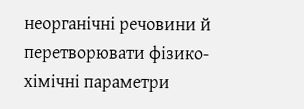неорганічні речовини й перетворювати фізико-хімічні параметри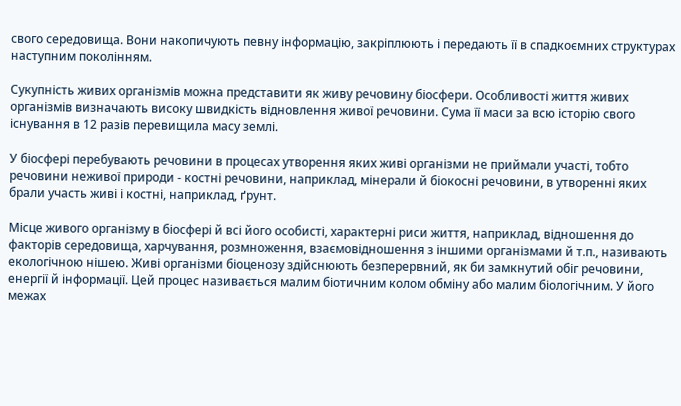свого середовища. Вони накопичують певну інформацію, закріплюють і передають її в спадкоємних структурах наступним поколінням.

Сукупність живих організмів можна представити як живу речовину біосфери. Особливості життя живих організмів визначають високу швидкість відновлення живої речовини. Сума її маси за всю історію свого існування в 12 разів перевищила масу землі.

У біосфері перебувають речовини в процесах утворення яких живі організми не приймали участі, тобто речовини неживої природи - костні речовини, наприклад, мінерали й біокосні речовини, в утворенні яких брали участь живі і костні, наприклад, ґрунт.

Місце живого організму в біосфері й всі його особисті, характерні риси життя, наприклад, відношення до факторів середовища, харчування, розмноження, взаємовідношення з іншими організмами й т.п., називають екологічною нішею. Живі організми біоценозу здійснюють безперервний, як би замкнутий обіг речовини, енергії й інформації. Цей процес називається малим біотичним колом обміну або малим біологічним. У його межах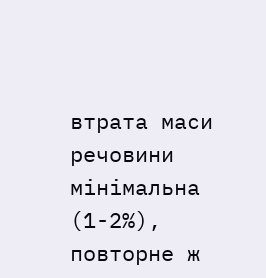втрата маси речовини мінімальна (1-2%), повторне ж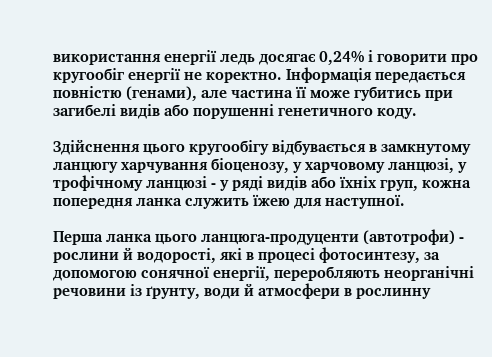використання енергії ледь досягає 0,24% і говорити про кругообіг енергії не коректно. Інформація передається повністю (генами), але частина її може губитись при загибелі видів або порушенні генетичного коду.

Здійснення цього кругообігу відбувається в замкнутому ланцюгу харчування біоценозу, у харчовому ланцюзі, у трофічному ланцюзі - у ряді видів або їхніх груп, кожна попередня ланка служить їжею для наступної.

Перша ланка цього ланцюга-продуценти (автотрофи) - рослини й водорості, які в процесі фотосинтезу, за допомогою сонячної енергії, переробляють неорганічні речовини із ґрунту, води й атмосфери в рослинну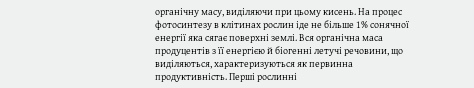органічну масу, виділяючи при цьому кисень. На процес фотосинтезу в клітинах рослин іде не більше 1% сонячної енергії яка сягає поверхні землі. Вся органічна маса продуцентів з її енергією й біогенні летучі речовини, що виділяються, характеризуються як первинна продуктивність. Перші рослинні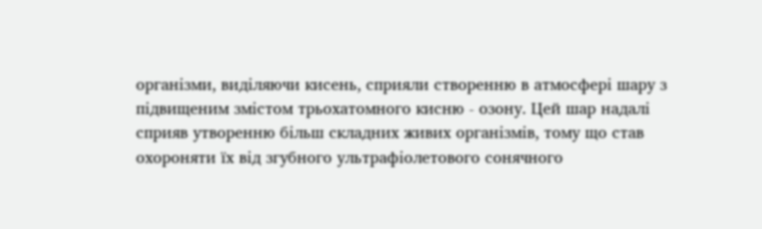організми, виділяючи кисень, сприяли створенню в атмосфері шару з підвищеним змістом трьохатомного кисню - озону. Цей шар надалі сприяв утворенню більш складних живих організмів, тому що став охороняти їх від згубного ультрафіолетового сонячного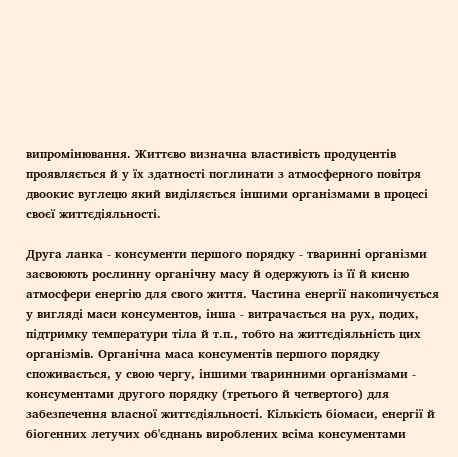випромінювання. Життєво визначна властивість продуцентів проявляється й у їх здатності поглинати з атмосферного повітря двоокис вуглецю який виділяється іншими організмами в процесі своєї життєдіяльності.

Друга ланка - консументи першого порядку - тваринні організми засвоюють рослинну органічну масу й одержують із її й кисню атмосфери енергію для свого життя. Частина енергії накопичується у вигляді маси консументов, інша - витрачається на рух, подих, підтримку температури тіла й т.п., тобто на життєдіяльність цих організмів. Органічна маса консументів першого порядку споживається, у свою чергу, іншими тваринними організмами - консументами другого порядку (третього й четвертого) для забезпечення власної життєдіяльності. Кількість біомаси, енергії й біогенних летучих об'єднань вироблених всіма консументами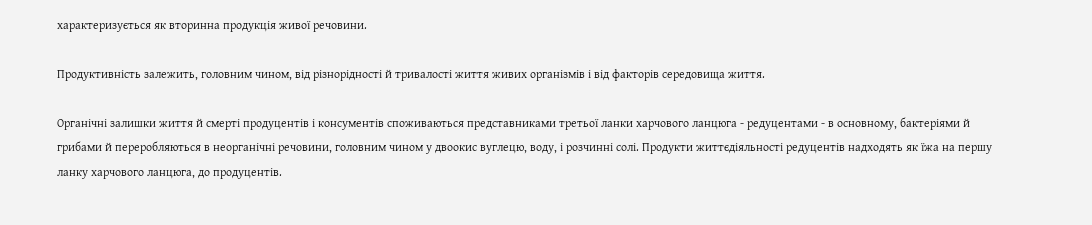характеризується як вторинна продукція живої речовини.

Продуктивність залежить, головним чином, від різнорідності й тривалості життя живих організмів і від факторів середовища життя.

Органічні залишки життя й смерті продуцентів і консументів споживаються представниками третьої ланки харчового ланцюга - редуцентами - в основному, бактеріями й грибами й переробляються в неорганічні речовини, головним чином у двоокис вуглецю, воду, і розчинні солі. Продукти життєдіяльності редуцентів надходять як їжа на першу ланку харчового ланцюга, до продуцентів.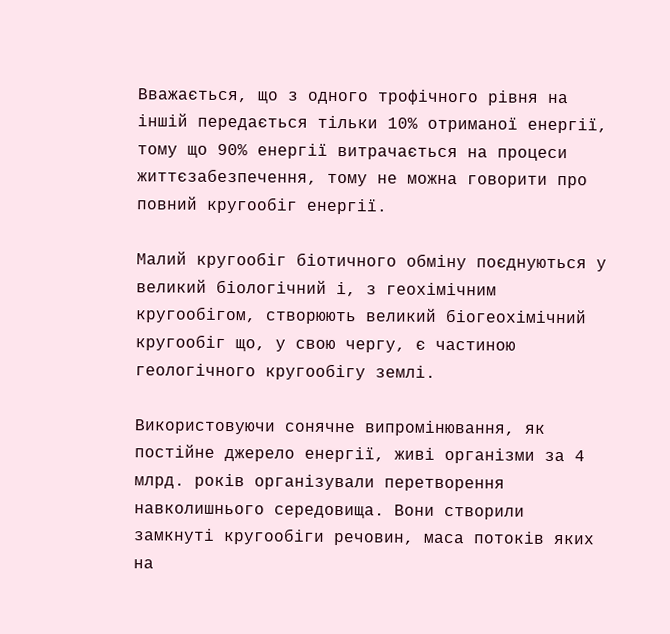Вважається, що з одного трофічного рівня на іншій передається тільки 10% отриманої енергії, тому що 90% енергії витрачається на процеси життєзабезпечення, тому не можна говорити про повний кругообіг енергії.

Малий кругообіг біотичного обміну поєднуються у великий біологічний і, з геохімічним кругообігом, створюють великий біогеохімічний кругообіг що, у свою чергу, є частиною геологічного кругообігу землі.

Використовуючи сонячне випромінювання, як постійне джерело енергії, живі організми за 4 млрд. років організували перетворення навколишнього середовища. Вони створили замкнуті кругообіги речовин, маса потоків яких на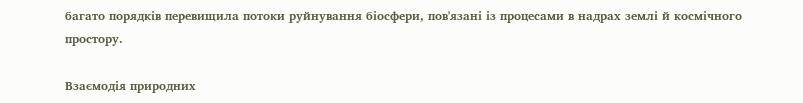багато порядків перевищила потоки руйнування біосфери, пов'язані із процесами в надрах землі й космічного простору.

Взаємодія природних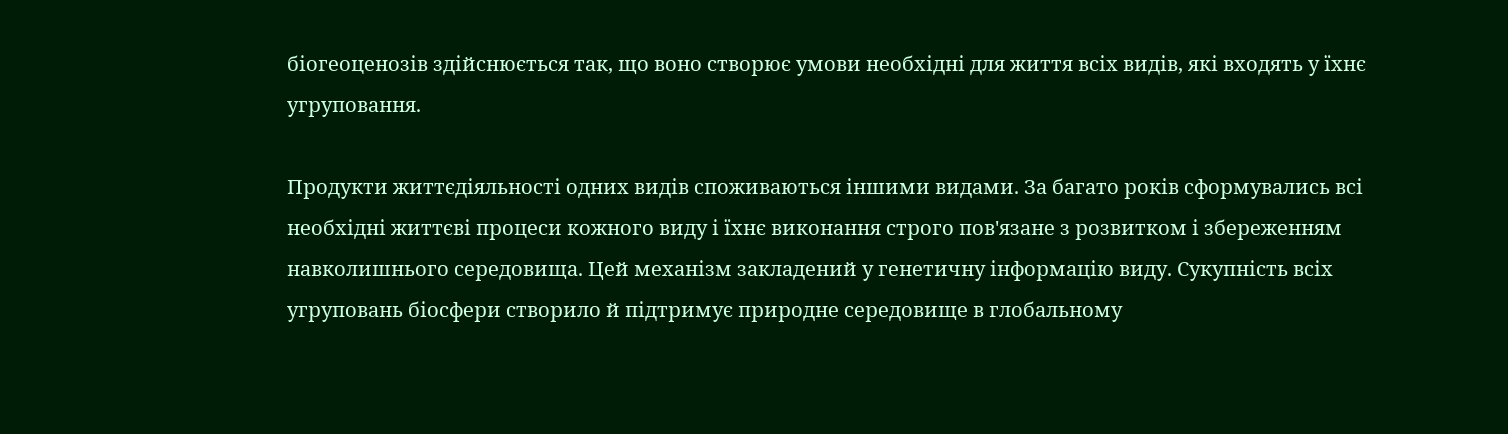біогеоценозів здійснюється так, що воно створює умови необхідні для життя всіх видів, які входять у їхнє угруповання.

Продукти життєдіяльності одних видів споживаються іншими видами. За багато років сформувались всі необхідні життєві процеси кожного виду і їхнє виконання строго пов'язане з розвитком і збереженням навколишнього середовища. Цей механізм закладений у генетичну інформацію виду. Сукупність всіх угруповань біосфери створило й підтримує природне середовище в глобальному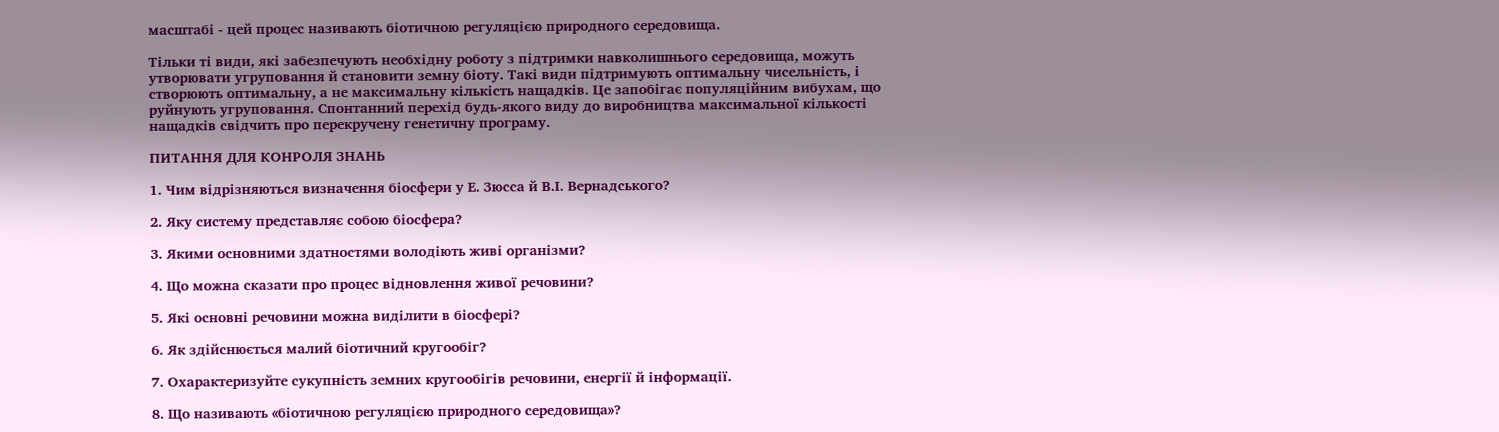масштабі - цей процес називають біотичною регуляцією природного середовища.

Тільки ті види, які забезпечують необхідну роботу з підтримки навколишнього середовища, можуть утворювати угруповання й становити земну біоту. Такі види підтримують оптимальну чисельність, і створюють оптимальну, а не максимальну кількість нащадків. Це запобігає популяційним вибухам, що руйнують угруповання. Спонтанний перехід будь-якого виду до виробництва максимальної кількості нащадків свідчить про перекручену генетичну програму.

ПИТАННЯ ДЛЯ КОНРОЛЯ ЗНАНЬ

1. Чим відрізняються визначення біосфери у Е. Зюсса й В.І. Вернадського?

2. Яку систему представляє собою біосфера?

3. Якими основними здатностями володіють живі організми?

4. Що можна сказати про процес відновлення живої речовини?

5. Які основні речовини можна виділити в біосфері?

6. Як здійснюється малий біотичний кругообіг?

7. Охарактеризуйте сукупність земних кругообігів речовини, енергії й інформації.

8. Що називають «біотичною регуляцією природного середовища»?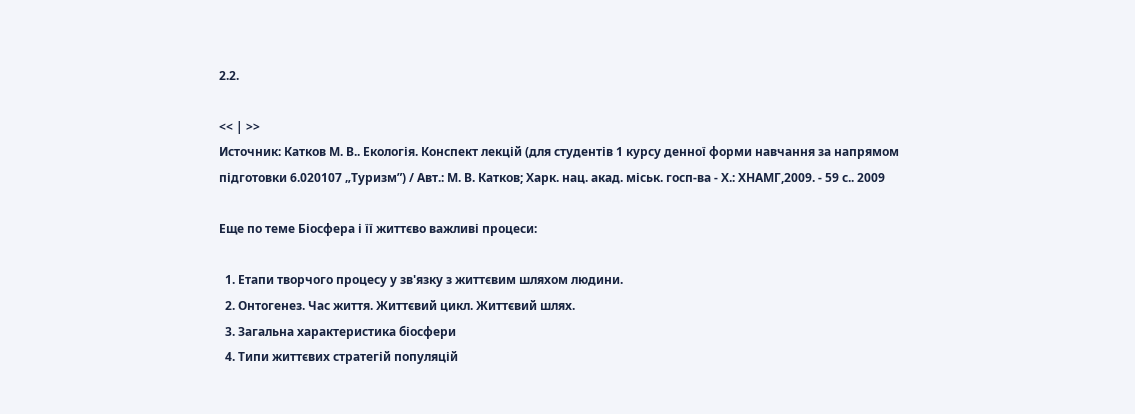2.2.

<< | >>
Источник: Катков М. В.. Екологія. Конспект лекцій (для студентів 1 курсу денної форми навчання за напрямом підготовки 6.020107 „Туризм”) / Авт.: М. В. Катков; Харк. нац. акад. міськ. госп-ва - Х.: ХНАМГ,2009. - 59 с.. 2009

Еще по теме Біосфера і її життєво важливі процеси:

  1. Етапи творчого процесу у зв'язку з життєвим шляхом людини.
  2. Онтогенез. Час життя. Життєвий цикл. Життєвий шлях.
  3. Загальна характеристика біосфери
  4. Типи життєвих стратегій популяцій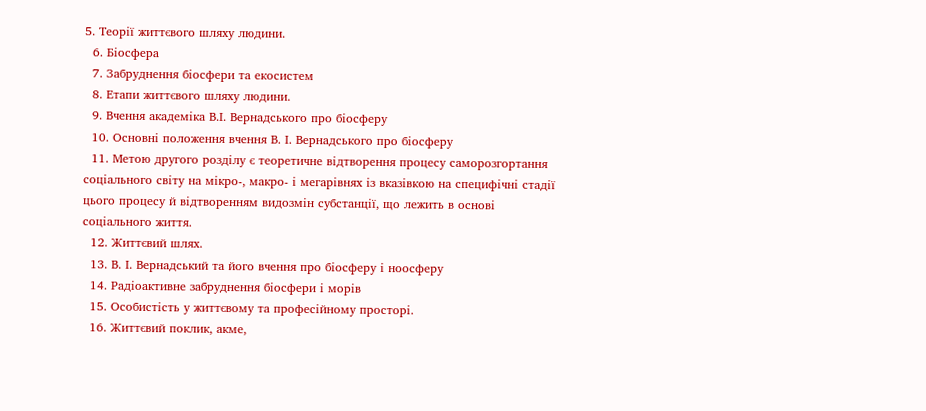5. Теорії життєвого шляху людини.
  6. Біосфера
  7. Забруднення біосфери та екосистем
  8. Етапи життєвого шляху людини.
  9. Вчення академіка В.І. Вернадського про біосферу
  10. Основні положення вчення В. І. Вернадського про біосферу
  11. Метою другого розділу є теоретичне відтворення процесу саморозгортання соціального світу на мікро-, макро- і мегарівнях із вказівкою на специфічні стадії цього процесу й відтворенням видозмін субстанції, що лежить в основі соціального життя.
  12. Життєвий шлях.
  13. В. І. Вернадський та його вчення про біосферу і ноосферу
  14. Радіоактивне забруднення біосфери і морів
  15. Особистість у життєвому та професійному просторі.
  16. Життєвий поклик, акме,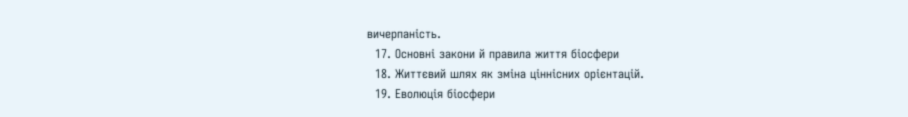вичерпаність.
  17. Основні закони й правила життя біосфери
  18. Життєвий шлях як зміна ціннісних орієнтацій.
  19. Еволюція біосфери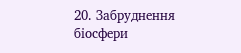20. Забруднення біосфери